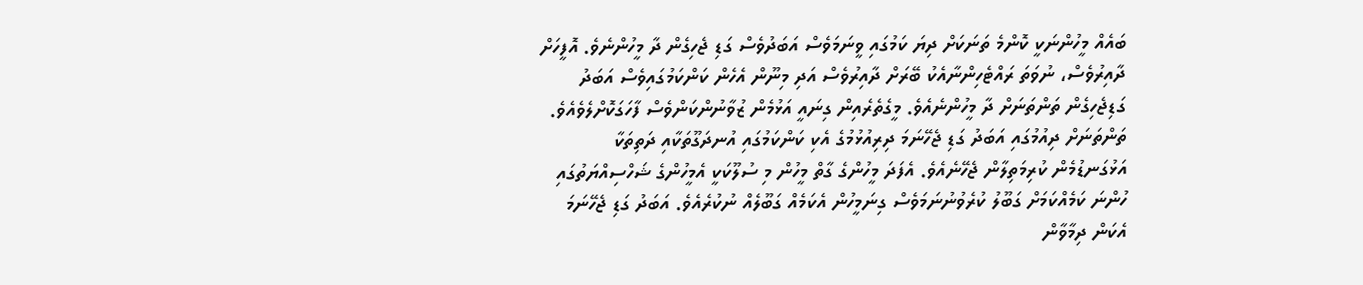ބައެއް މީހުންނަކީ ކޮންމެ ތަނަކަށް ދިޔަ ކަމުގައި ވީނަމަވެސް އަބަދުވެސް ގަޑި ޖެހިގެން ދާ މީހުންނެވެ. އޮފީހަށް ދާއިރުވެސް، ނުވަތަ ރައްޓެހިންނާއެކު ބޭރަށް ދާއިރުވެސް އަދި މިނޫން އެހެން ކަންކަމުގައިވެސް އަބަދު ގަޑިޖެހިގެން ތަންތަނަށް ދާ މީހުންނެއެވެ. މީގެތެރެއިން ގިނައީ އަޅުމެން ޒުވާނުންކަންވެސް ފާހަގަކޮށްލެވެއެވެ.
ތަންތަނަށް ދިއުމުގައި އަބަދު ގަޑި ޖެހޭނަމަ ދިރިއުޅުމުގެ އެކި ކަންކަމުގައި އުނދަގޫތަކާއި ދަތިތަކާ އަޅުގަނޑުމެން ކުރިމަތިލާން ޖެހޭނެއެވެ. އެފަދަ މީހުންގެ ގާތް މީހުން މި ސުލޫކަކީ އެމީހުންގެ ޝަހްސިއްޔަތުގައި ހުންނަ ކަމެއްކަމަށް ގަބޫލު ކުރެވުނުނަމަވެސް ގިނަމީހުން އެކަމެއް ގަބޫލެއް ނުކުރެއެވެ. އަބަދު ގަޑި ޖެހޭނަމަ އެކަން ދިމާވާން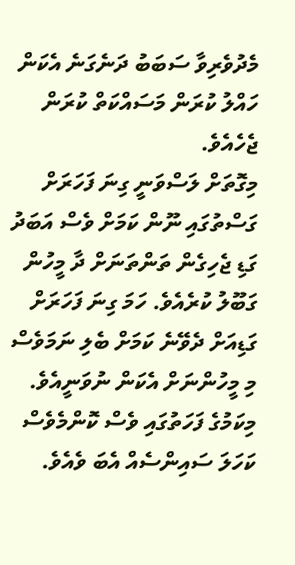މެދުވެރިވާ ސަބަބު ދަނެގަނެ އެކަން ހައްލު ކުރަން މަސައްކަތް ކުރަން ޖެހެއެވެ.
މިގޮތަށް ލަސްވަނީ ގިނަ ފަހަރަށް ގަސްތުގައި ނޫން ކަމަށް ވެސް އަބަދު ގަޑި ޖެހިގެން ތަންތަނަށް ދާ މީހުން ގަބޫލު ކުރެއެވެ. ހަމަ ގިނަ ފަހަރަށް ގަޑިއަށް ދެވޭނެ ކަމަށް ބެލި ނަމަވެސް މި މީހުންނަށް އެކަން ނުވަނީއެވެ. މިކަމުގެ ފަހަތުގައި ވެސް ކޮންމެވެސް ކަހަލަ ސައިންސެއް އެބަ ވެއެވެ.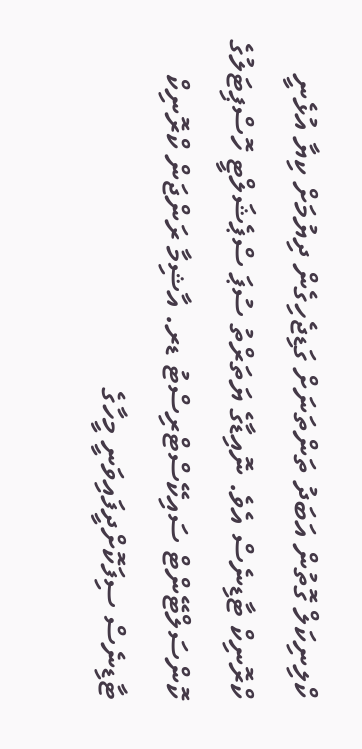ކްލިނިކަލް ގޮތުން އަބަދު ތަންތަނަށް ގަޑިޖެހިގެން ދިޔުމަށް ކިޔާ އުޅެނީ ކްރޮނިކް ޓާޑިނެސް އެވެ. ނޮއިޑާގެ ޔަތަރްތު ސުޕަ ސްޕެޝަލްޓީ ހޮސްޕިޓަލުގެ ކޮންސަލްޓޭންޓް ސައިކޭސްޓްރިސްޓު ޑރ. އާޝިމާ ރަންޖަން ކްރޮނިކް ޓާޑިނެސް ސިފަކޮށްދީފައިވަނީ މީހާގެ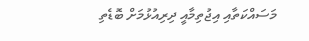މަސައްކަތާއި އިޖުތިމާއީ ދިރިއުޅުމަށް ބޮޑެތި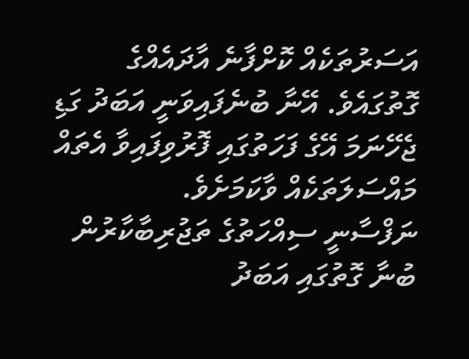އަސަރުތަކެއް ކޮށްފާނެ އާދައެއްގެ ގޮތުގައެވެ. އޭނާ ބުނެފައިވަނީ އަބަދު ގަޑި ޖެހޭނަމަ އޭގެ ފަހަތުގައި ފޮރުވިފައިވާ އެތައް މައްސަލަތަކެއް ވާކަމަށެވެ.
ނަފްސާނީ ސިއްހަތުގެ ތަޖުރިބާކާރުން ބުނާ ގޮތުގައި އަބަދު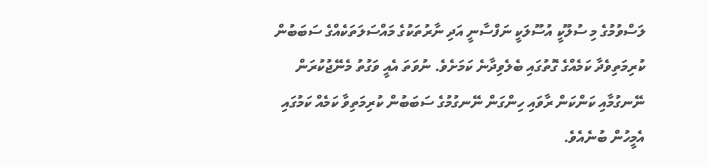ލަސްވުމުގެ މި ސުލޫކީ އުސޫލަކީ ނަފްސާނީ އަދި ނާރުތަކުގެ މައްސަލަތަކެއްގެ ސަބަބުން ކުރިމަތިވެދާ ކަމެއްގެ ގޮތުގައި ބެލެވިދާނެ ކަމަށެވެ. ނުވަތަ އެއީ ވަގުތު މެނޭޖުކުރަން ނޭނގުމާއި ކަންކަން ރާވައި ހިންގަން ނޭނގުމުގެ ސަބަބުން ކުރިމަތިވާ ކަމެއް ކަމުގައި އެމީހުން ބުނެއެވެ.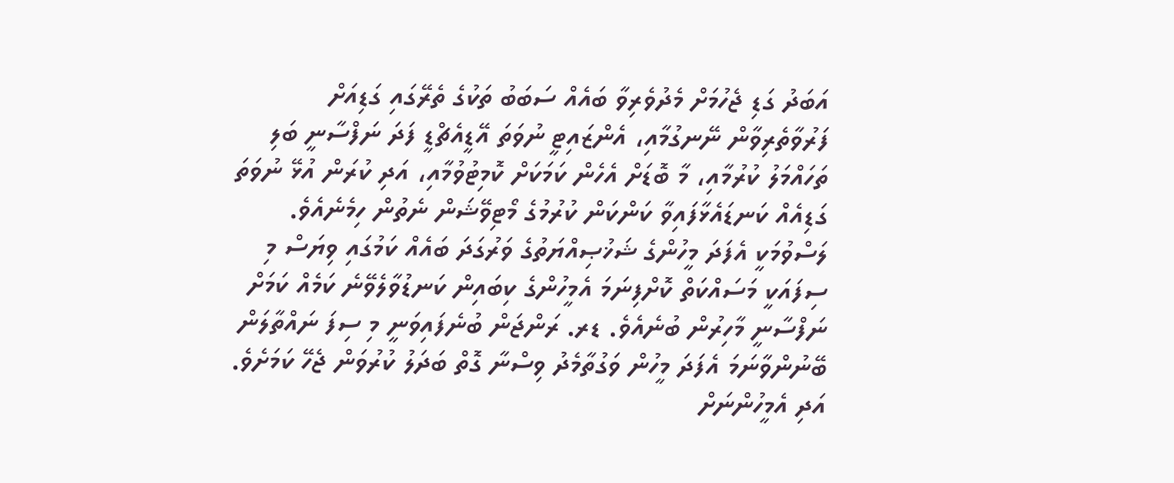އަބަދު ގަޑި ޖެހުމަށް މެދުވެރިވާ ބައެއް ސަބަބު ތަކުގެ ތެރޭގައި ގަޑިއަށް ފަރުވާތެރިވާން ނޭނގުމާއި، އެންޒައިޓީ ނުވަތަ އޭޑީއެޗްޑީ ފަދަ ނަފްސާނީ ބަލި ތަހައްމަލު ކުރުމާއި، މާ ބޮޑަށް އެހެން ކަމަކަށް ކޮމިޓުވުމާއި، އަދި ކުރަން އުޅޭ ނުވަތަ ގަޑިއެއް ކަނޑައެޅާފައިވާ ކަންކަން ކުރުމުގެ މޯޓިވޭޝަން ނެތުން ހިމެނެއެވެ.
ލަސްވުމަކީ އެފަދަ މީހުންގެ ޝަޚުޞިއްޔަތުގެ ވަރުގަދަ ބައެއް ކަމުގައި ވިޔަސް މި ސިފައަކީ މަސައްކަތް ކޮށްފިނަމަ އެމީހުންގެ ކިބައިން ކަނޑުވާލެވޭނެ ކަމެއް ކަމަށް ނަފްސާނީ މާހިރުން ބުނެއެވެ. ޑރ. ރަންޖަން ބުނެފައިވަނީ މި ސިފަ ނައްތާލަން ބޭނުންވާނަމަ އެފަދަ މީހުން ވަގުތާމެދު ވިސްނާ ގޮތް ބަދަލު ކުރުވަން ޖެހޭ ކަމަށެވެ. އަދި އެމީހުންނަށް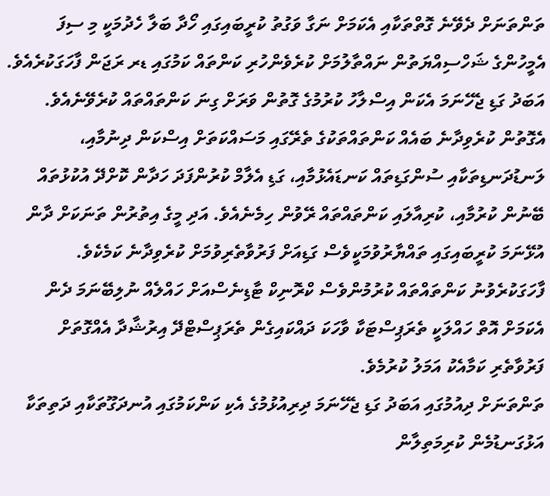ތަންތަނަށް ދެވޭނެ ގޮތްތަކާއި އެކަމަށް ނަގާ ވަގުތު ކުރީބައިގައި ހޯދާ ބަލާ ހެދުމަކީ މި ސިފަ އެމީހުންގެ ޝަހްސިއްޔަތުން ނައްތާލުމަށް ކުރެވެންހުރި ކަންތައް ކަމުގައި ޑރ ރަޖަން ފާހަގަކުރެއެވެ.
އަބަދު ގަޑި ޖެހޭނަމަ އެކަން އިސްލާހު ކުރުމުގެ ގޮތުން ވަރަށް ގިނަ ކަންތައްތައް ކުރެވޭނެއެވެ. އެގޮތުން ކުރެވިދާނެ ބައެއް ކަންތައްތަކުގެ ތެރޭގައި މަސައްކަތަށް އިސްކަން ދިނުމާއި، ލަނޑުދަނޑިތަކާއި ސުންގަޑިތައް ކަނޑައެޅުމާއި، ގަޑި އެލާމް ކުރުންފަދަ ހަދާން ކޮށްދޭ އުކުޅުތައް ބޭނުން ކުރުމާއި، ކުރިއާލައި ކަންތައްތައް ރޭވުން ހިމެނެއެވެ. އަދި މީގެ އިތުރުން ތަނަކަށް ދާން އުޅޭނަމަ ކުރީބައިގައި ތައްޔާރުވުމަކީވެސް ގަޑިއަށް ފަރުވާތެރިވުމަށް ކުރެވިދާނެ ކަމެކެވެ.
ފާހަގަކުރެވުނު ކަންތައްތައް ކުރުމުންވެސް ކްރޮނިކް ޓާޑިނެސްއަށް ހައްލެއް ނުލިބޭނަމަ ދެން އެކަމަށް އޮތް ހައްލަކީ ތެރަޕިސްޓަކާ ވާހަކަ ދައްކައިގެން ތެރަޕިސްޓްދޭ އިރުޝާދާ އެއްގޮތަށް ފަރުވާތެރި ކަމާއެކު އަމަލު ކުރުމެވެ.
ތަންތަނަށް ދިއުމުގައި އަބަދު ގަޑި ޖެހޭނަމަ ދިރިއުޅުމުގެ އެކި ކަންކަމުގައި އުނދަގޫތަކާއި ދަތިތަކާ އަޅުގަނޑުމެން ކުރިމަތިލާން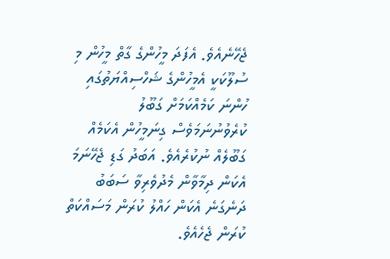ޖެހޭނެއެވެ. އެފަދަ މީހުންގެ ގާތް މީހުން މި ސުލޫކަކީ އެމީހުންގެ ޝަހްސިއްޔަތުގައި ހުންނަ ކަމެއްކަމަށް ގަބޫލު ކުރެވުނުނަމަވެސް ގިނަމީހުން އެކަމެއް ގަބޫލެއް ނުކުރެއެވެ. އަބަދު ގަޑި ޖެހޭނަމަ އެކަން ދިމާވާން މެދުވެރިވާ ސަބަބު ދަނެގަނެ އެކަން ހައްލު ކުރަން މަސައްކަތް ކުރަން ޖެހެއެވެ.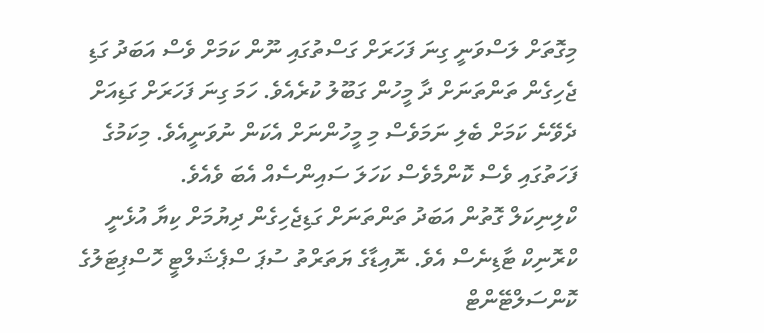މިގޮތަށް ލަސްވަނީ ގިނަ ފަހަރަށް ގަސްތުގައި ނޫން ކަމަށް ވެސް އަބަދު ގަޑި ޖެހިގެން ތަންތަނަށް ދާ މީހުން ގަބޫލު ކުރެއެވެ. ހަމަ ގިނަ ފަހަރަށް ގަޑިއަށް ދެވޭނެ ކަމަށް ބެލި ނަމަވެސް މި މީހުންނަށް އެކަން ނުވަނީއެވެ. މިކަމުގެ ފަހަތުގައި ވެސް ކޮންމެވެސް ކަހަލަ ސައިންސެއް އެބަ ވެއެވެ.
ކްލިނިކަލް ގޮތުން އަބަދު ތަންތަނަށް ގަޑިޖެހިގެން ދިޔުމަށް ކިޔާ އުޅެނީ ކްރޮނިކް ޓާޑިނެސް އެވެ. ނޮއިޑާގެ ޔަތަރްތު ސުޕަ ސްޕެޝަލްޓީ ހޮސްޕިޓަލުގެ ކޮންސަލްޓޭންޓް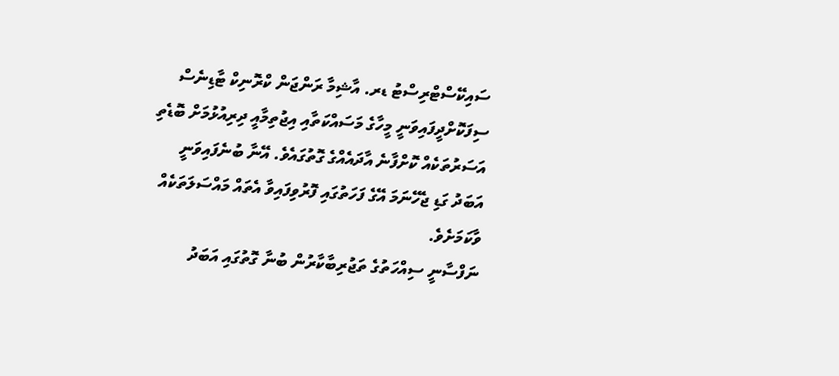ސައިކޭސްޓްރިސްޓު ޑރ. އާޝިމާ ރަންޖަން ކްރޮނިކް ޓާޑިނެސް ސިފަކޮށްދީފައިވަނީ މީހާގެ މަސައްކަތާއި އިޖުތިމާއީ ދިރިއުޅުމަށް ބޮޑެތި އަސަރުތަކެއް ކޮށްފާނެ އާދައެއްގެ ގޮތުގައެވެ. އޭނާ ބުނެފައިވަނީ އަބަދު ގަޑި ޖެހޭނަމަ އޭގެ ފަހަތުގައި ފޮރުވިފައިވާ އެތައް މައްސަލަތަކެއް ވާކަމަށެވެ.
ނަފްސާނީ ސިއްހަތުގެ ތަޖުރިބާކާރުން ބުނާ ގޮތުގައި އަބަދު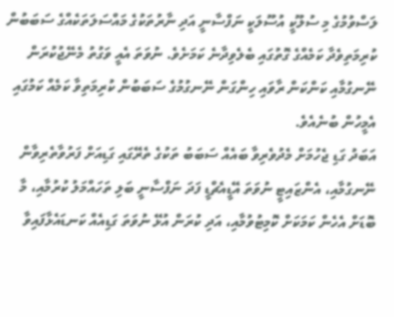ލަސްވުމުގެ މި ސުލޫކީ އުސޫލަކީ ނަފްސާނީ އަދި ނާރުތަކުގެ މައްސަލަތަކެއްގެ ސަބަބުން ކުރިމަތިވެދާ ކަމެއްގެ ގޮތުގައި ބެލެވިދާނެ ކަމަށެވެ. ނުވަތަ އެއީ ވަގުތު މެނޭޖުކުރަން ނޭނގުމާއި ކަންކަން ރާވައި ހިންގަން ނޭނގުމުގެ ސަބަބުން ކުރިމަތިވާ ކަމެއް ކަމުގައި އެމީހުން ބުނެއެވެ.
އަބަދު ގަޑި ޖެހުމަށް މެދުވެރިވާ ބައެއް ސަބަބު ތަކުގެ ތެރޭގައި ގަޑިއަށް ފަރުވާތެރިވާން ނޭނގުމާއި، އެންޒައިޓީ ނުވަތަ އޭޑީއެޗްޑީ ފަދަ ނަފްސާނީ ބަލި ތަހައްމަލު ކުރުމާއި، މާ ބޮޑަށް އެހެން ކަމަކަށް ކޮމިޓުވުމާއި، އަދި ކުރަން އުޅޭ ނުވަތަ ގަޑިއެއް ކަނޑައެޅާފައިވާ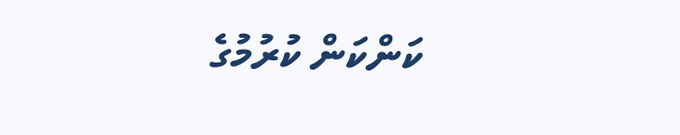ކަންކަން ކުރުމުގެ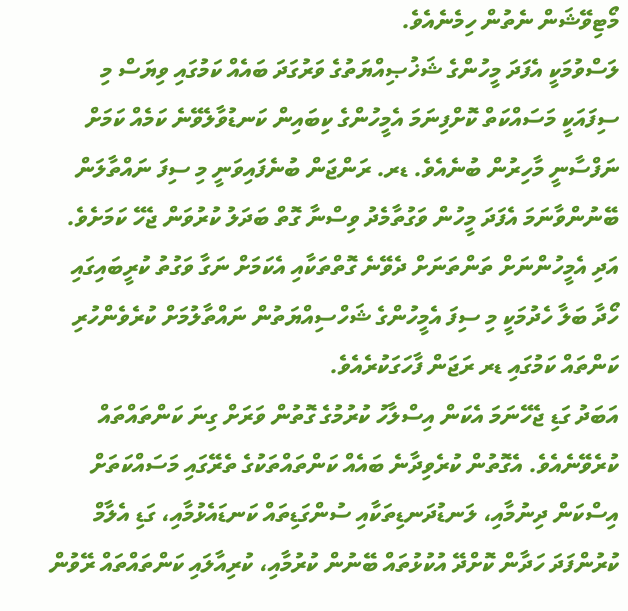މޯޓިވޭޝަން ނެތުން ހިމެނެއެވެ.
ލަސްވުމަކީ އެފަދަ މީހުންގެ ޝަޚުޞިއްޔަތުގެ ވަރުގަދަ ބައެއް ކަމުގައި ވިޔަސް މި ސިފައަކީ މަސައްކަތް ކޮށްފިނަމަ އެމީހުންގެ ކިބައިން ކަނޑުވާލެވޭނެ ކަމެއް ކަމަށް ނަފްސާނީ މާހިރުން ބުނެއެވެ. ޑރ. ރަންޖަން ބުނެފައިވަނީ މި ސިފަ ނައްތާލަން ބޭނުންވާނަމަ އެފަދަ މީހުން ވަގުތާމެދު ވިސްނާ ގޮތް ބަދަލު ކުރުވަން ޖެހޭ ކަމަށެވެ. އަދި އެމީހުންނަށް ތަންތަނަށް ދެވޭނެ ގޮތްތަކާއި އެކަމަށް ނަގާ ވަގުތު ކުރީބައިގައި ހޯދާ ބަލާ ހެދުމަކީ މި ސިފަ އެމީހުންގެ ޝަހްސިއްޔަތުން ނައްތާލުމަށް ކުރެވެންހުރި ކަންތައް ކަމުގައި ޑރ ރަޖަން ފާހަގަކުރެއެވެ.
އަބަދު ގަޑި ޖެހޭނަމަ އެކަން އިސްލާހު ކުރުމުގެ ގޮތުން ވަރަށް ގިނަ ކަންތައްތައް ކުރެވޭނެއެވެ. އެގޮތުން ކުރެވިދާނެ ބައެއް ކަންތައްތަކުގެ ތެރޭގައި މަސައްކަތަށް އިސްކަން ދިނުމާއި، ލަނޑުދަނޑިތަކާއި ސުންގަޑިތައް ކަނޑައެޅުމާއި، ގަޑި އެލާމް ކުރުންފަދަ ހަދާން ކޮށްދޭ އުކުޅުތައް ބޭނުން ކުރުމާއި، ކުރިއާލައި ކަންތައްތައް ރޭވުން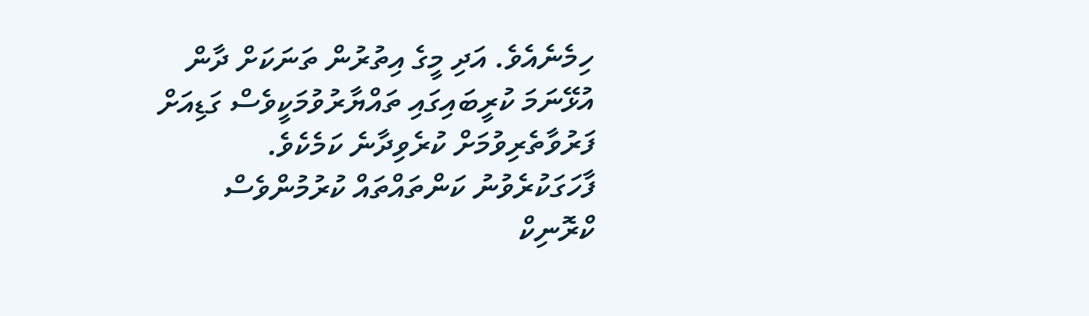ހިމެނެއެވެ. އަދި މީގެ އިތުރުން ތަނަކަށް ދާން އުޅޭނަމަ ކުރީބައިގައި ތައްޔާރުވުމަކީވެސް ގަޑިއަށް ފަރުވާތެރިވުމަށް ކުރެވިދާނެ ކަމެކެވެ.
ފާހަގަކުރެވުނު ކަންތައްތައް ކުރުމުންވެސް ކްރޮނިކް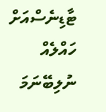ޓާޑިނެސްއަށް ހައްލެއް ނުލިބޭނަމަ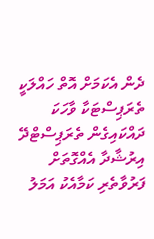ދެން އެކަމަށް އޮތް ހައްލަކީ ތެރަޕިސްޓަކާ ވާހަކަ ދައްކައިގެން ތެރަޕިސްޓްދޭ އިރުޝާދާ އެއްގޮތަށް ފަރުވާތެރި ކަމާއެކު އަމަލު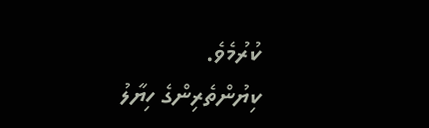ކުރުމެވެ.
ކިޔުންތެރިންގެ ހިޔާލު